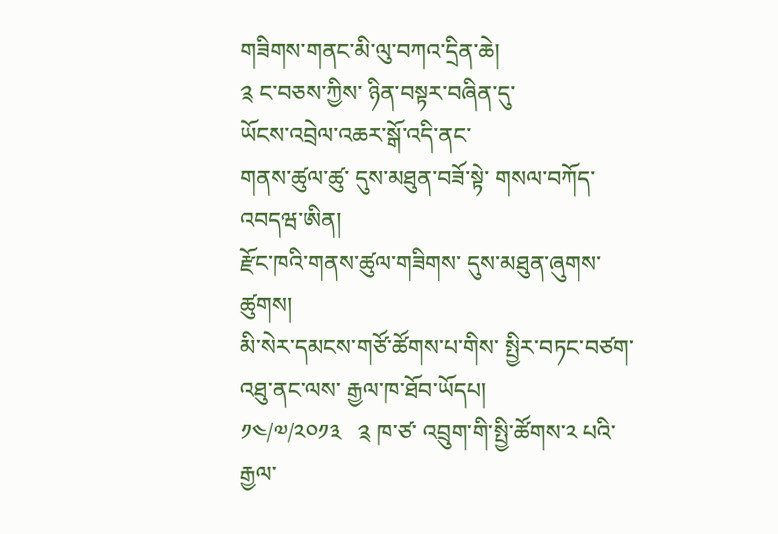གཟིགས་གནང་མི་ལུ་བཀའ་དྲིན་ཆེ།
༉ ང་བཅས་ཀྱིས་ ཉིན་བསྟར་བཞིན་དུ་
ཡོངས་འབྲེལ་འཆར་སྒོ་འདི་ནང་
གནས་ཚུལ་ཚུ་ དུས་མཐུན་བཟོ་སྟེ་ གསལ་བཀོད་འབདཝ་ཨིན།
རྫོང་ཁའི་གནས་ཚུལ་གཟིགས་ དུས་མཐུན་ཞུགས་ཚུགས།
མི་སེར་དམངས་གཙོ་ཚོགས་པ་གིས་ སྤྱིར་བཏང་བཙག་འཐུ་ནང་ལས་ རྒྱལ་ཁ་ཐོབ་ཡོདཔ།
༡༤/༧/༢༠༡༣   ༉ ཁ་ཙ་ འབྲུག་གི་སྤྱི་ཚོགས་༢ པའི་ རྒྱལ་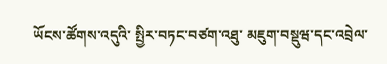ཡོངས་ཚོགས་འདུའི་ སྤྱིར་བཏང་བཙག་འཐུ་ མཇུག་བསྡུཝ་དང་འབྲེལ་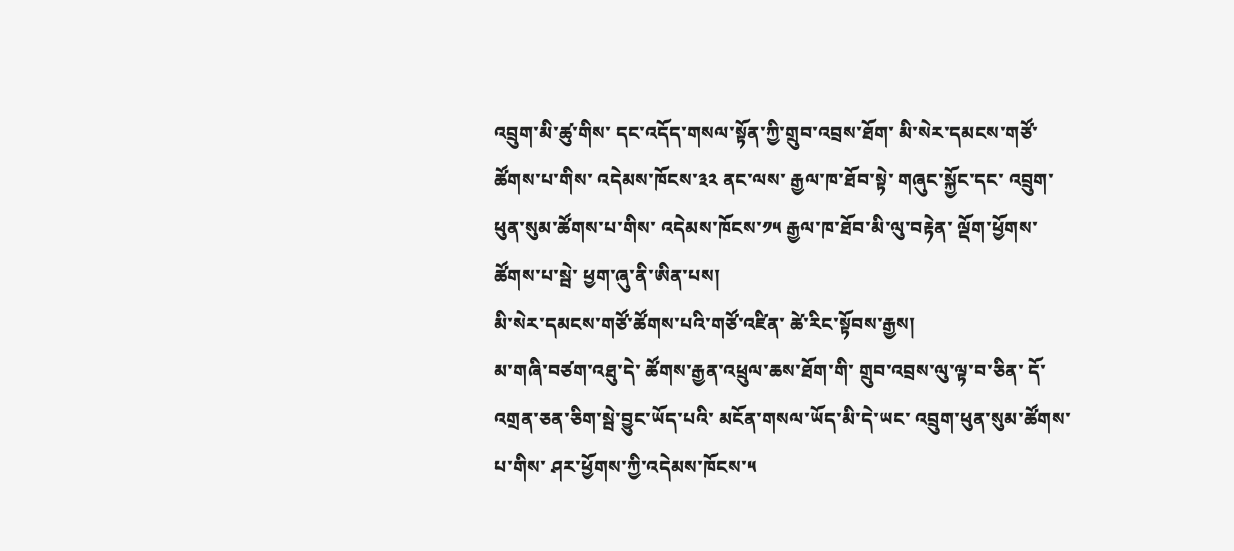འབྲུག་མི་ཚུ་གིས་ དང་འདོད་གསལ་སྟོན་ཀྱི་གྲུབ་འབྲས་ཐོག་ མི་སེར་དམངས་གཙོ་ཚོགས་པ་གིས་ འདེམས་ཁོངས་༣༢ ནང་ལས་ རྒྱལ་ཁ་ཐོབ་སྟེ་ གཞུང་སྐྱོང་དང་ འབྲུག་ཕུན་སུམ་ཚོགས་པ་གིས་ འདེམས་ཁོངས་༡༥ རྒྱལ་ཁ་ཐོབ་མི་ལུ་བརྟེན་ ལྡོག་ཕྱོགས་ཚོགས་པ་སྦེ་ ཕྱག་ཞུ་ནི་ཨིན་པས།
མི་སེར་དམངས་གཙོ་ཚོགས་པའི་གཙོ་འཛིན་ ཚེ་རིང་སྟོབས་རྒྱས།
མ་གཞི་བཙག་འཐུ་དེ་ ཚོགས་རྒྱན་འཕྲུལ་ཆས་ཐོག་གི་ གྲུབ་འབྲས་ལུ་ལྟ་བ་ཅིན་ དོ་འགྲན་ཅན་ཅིག་སྦེ་བྱུང་ཡོད་པའི་ མངོན་གསལ་ཡོད་མི་དེ་ཡང་ འབྲུག་ཕུན་སུམ་ཚོགས་པ་གིས་ ཤར་ཕྱོགས་ཀྱི་འདེམས་ཁོངས་༥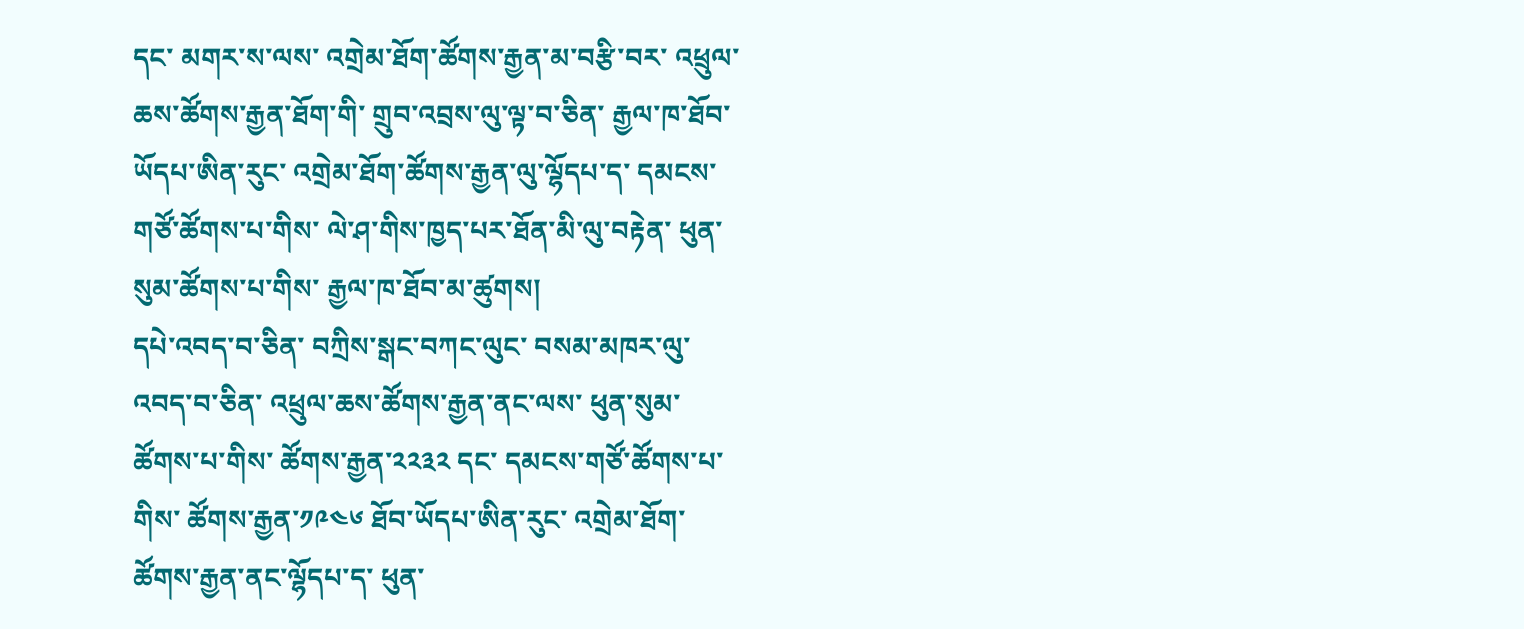དང་ མགར་ས་ལས་ འགྲེམ་ཐོག་ཚོགས་རྒྱན་མ་བརྩི་བར་ འཕྲུལ་ཆས་ཚོགས་རྒྱན་ཐོག་གི་ གྲུབ་འབྲས་ལུ་ལྟ་བ་ཅིན་ རྒྱལ་ཁ་ཐོབ་ཡོདཔ་ཨིན་རུང་ འགྲེམ་ཐོག་ཚོགས་རྒྱན་ལུ་ལྷོདཔ་ད་ དམངས་གཙོ་ཚོགས་པ་གིས་ ལེ་ཤ་གིས་ཁྱད་པར་ཐོན་མི་ལུ་བརྟེན་ ཕུན་སུམ་ཚོགས་པ་གིས་ རྒྱལ་ཁ་ཐོབ་མ་ཚུགས།
དཔེ་འབད་བ་ཅིན་ བཀྲིས་སྒང་བཀང་ལུང་ བསམ་མཁར་ལུ་འབད་བ་ཅིན་ འཕྲུལ་ཆས་ཚོགས་རྒྱན་ནང་ལས་ ཕུན་སུམ་ཚོགས་པ་གིས་ ཚོགས་རྒྱན་༢༢༣༢ དང་ དམངས་གཙོ་ཚོགས་པ་གིས་ ཚོགས་རྒྱན་༡༩༤༦ ཐོབ་ཡོདཔ་ཨིན་རུང་ འགྲེམ་ཐོག་ཚོགས་རྒྱན་ནང་ལྷོདཔ་ད་ ཕུན་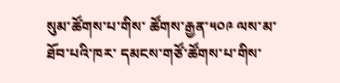སུམ་ཚོགས་པ་གིས་ ཚོགས་རྒྱན་༥༠༩ ལས་མ་ཐོབ་པའི་ཁར་ དམངས་གཙོ་ཚོགས་པ་གིས་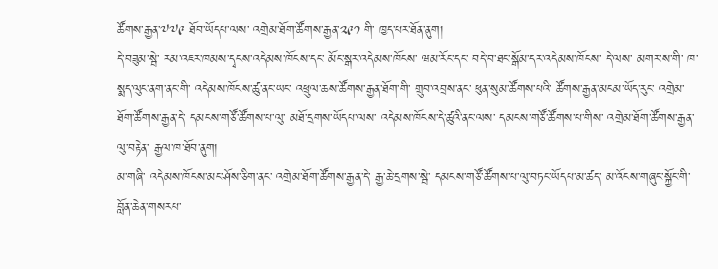ཚོགས་རྒྱན་༧༧༩ ཐོབ་ཡོདཔ་ལས་ འགྲེམ་ཐོག་ཚོགས་རྒྱན་༢༩༡ གི་ ཁྱད་པར་ཐོན་ནུག།
དེ་བཟུམ་སྦེ་ རམ་འཇར་ཁམས་དྭངས་འདེམས་ཁོངས་དང་ མོང་སྒར་འདེམས་ཁོངས་ ཝམ་རོང་དང་ བདེ་བ་ཐང་སྒོམ་དར་འདེམས་ཁོངས་ དེ་ལས་ མགར་ས་གི་ ཁ་སྨད་ལུང་ནག་ནང་གི་ འདེམས་ཁོངས་ཚུ་ནང་ཡང་ འཕྲུལ་ཆས་ཚོགས་རྒྱན་ཐོག་གི་ གྲུབ་འབྲས་ནང་ ཕུན་སུམ་ཚོགས་པའི་ ཚོགས་རྒྱན་མངམ་ཡོད་རུང་ འགྲེམ་ཐོག་ཚོགས་རྒྱན་དེ་ དམངས་གཙོ་ཚོགས་པ་ལུ་ མཐོ་དྲགས་ཡོདཔ་ལས་ འདེམས་ཁོངས་དེ་ཚུའི་ནང་ལས་ དམངས་གཙོ་ཚོགས་པ་གིས་ འགྲེམ་ཐོག་ཚོགས་རྒྱན་ལུ་བརྟེན་ རྒྱལ་ཁ་ཐོབ་ནུག།
མ་གཞི་ འདེམས་ཁོངས་མང་ཤོས་ཅིག་ནང་ འགྲེམ་ཐོག་ཚོགས་རྒྱན་དེ་ རྒྱ་ཆེ་དྲགས་སྦེ་ དམངས་གཙོ་ཚོགས་པ་ལུ་བཏང་ཡོདཔ་མ་ཚད་ མ་འོངས་གཞུང་སྐྱོང་གི་བློན་ཆེན་གསརཔ་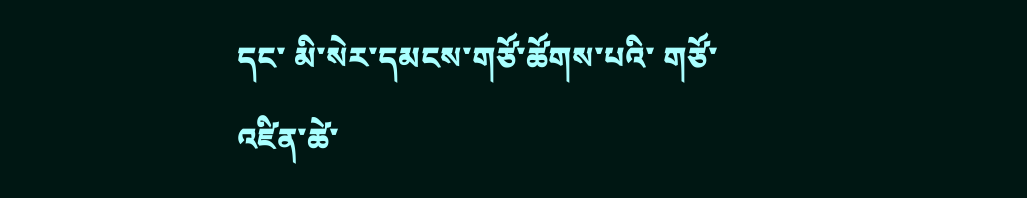དང་ མི་སེར་དམངས་གཙོ་ཚོགས་པའི་ གཙོ་འཛིན་ཚེ་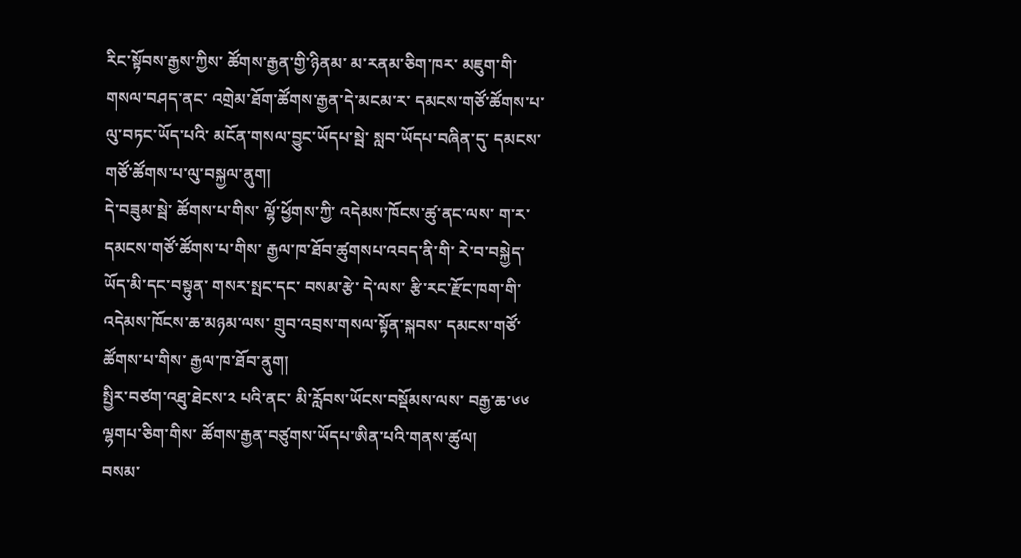རིང་སྟོབས་རྒྱས་ཀྱིས་ ཚོགས་རྒྱན་གྱི་ཉིནམ་ མ་རནམ་ཅིག་ཁར་ མཇུག་གི་གསལ་བཤད་ནང་ འགྲེམ་ཐོག་ཚོགས་རྒྱན་དེ་མངམ་ར་ དམངས་གཙོ་ཚོགས་པ་ལུ་བཏང་ཡོད་པའི་ མངོན་གསལ་བྱུང་ཡོདཔ་སྦེ་ སླབ་ཡོདཔ་བཞིན་དུ་ དམངས་གཙོ་ཚོགས་པ་ལུ་བསྐྱལ་ནུག།
དེ་བཟུམ་སྦེ་ ཚོགས་པ་གིས་ ལྷོ་ཕྱོགས་ཀྱི་ འདེམས་ཁོངས་ཚུ་ནང་ལས་ ག་ར་དམངས་གཙོ་ཚོགས་པ་གིས་ རྒྱལ་ཁ་ཐོབ་ཚུགསཔ་འབད་ནི་གི་ རེ་བ་བསྐྱེད་ཡོད་མི་དང་བསྟུན་ གསར་སྤང་དང་ བསམ་རྩེ་ དེ་ལས་ རྩི་རང་རྫོང་ཁག་གི་ འདེམས་ཁོངས་ཆ་མཉམ་ལས་ གྲུབ་འབྲས་གསལ་སྟོན་སྐབས་ དམངས་གཙོ་ཚོགས་པ་གིས་ རྒྱལ་ཁ་ཐོབ་ནུག།
སྤྱིར་བཙག་འཐུ་ཐེངས་༢ པའི་ནང་ མི་རློབས་ཡོངས་བསྡོམས་ལས་ བརྒྱ་ཆ་༦༦ ལྷགཔ་ཅིག་གིས་ ཚོགས་རྒྱན་བཙུགས་ཡོདཔ་ཨིན་པའི་གནས་ཚུལ།
བསམ་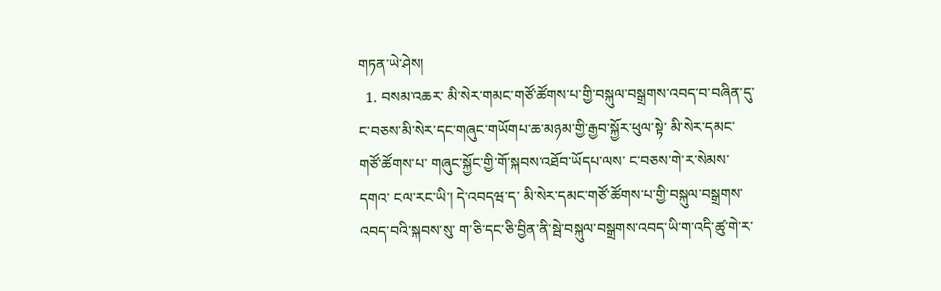གཏན་ཡེ་ཤེས།
  1. བསམ་འཆར་ མི་སེར་གམང་གཙོ་ཚོགས་པ་གྱི་བསྐུལ་བསྒྲགས་འབད་བ་བཞིན་དུ་ ང་བཅས་མི་སེར་དང་གཞུང་གཡོགཔ་ཆ་མཉམ་གྱི་རྒྱབ་སྐྱོར་ཕུལ་སྟེ་ མི་སེར་དམང་གཙོ་ཚོགས་པ་ གཞུང་སྐྱོང་གྱི་གོ་སྐབས་འཐོབ་ཡོདཔ་ལས་ ང་བཅས་གེ་ར་སེམས་དགའ་ ངལ་རང་ཡི་། དེ་འབདཝ་ད་ མི་སེར་དམང་གཙོ་ཚོགས་པ་གྱི་བསྐུལ་བསྒྲགས་འབད་བའི་སྐབས་སུ་ ག་ཅི་དང་ཅི་བྱིན་ནི་སྦེ་བསྐུལ་བསྒྲགས་འབད་ཡི་ག་འདི་ཚུ་གེ་ར་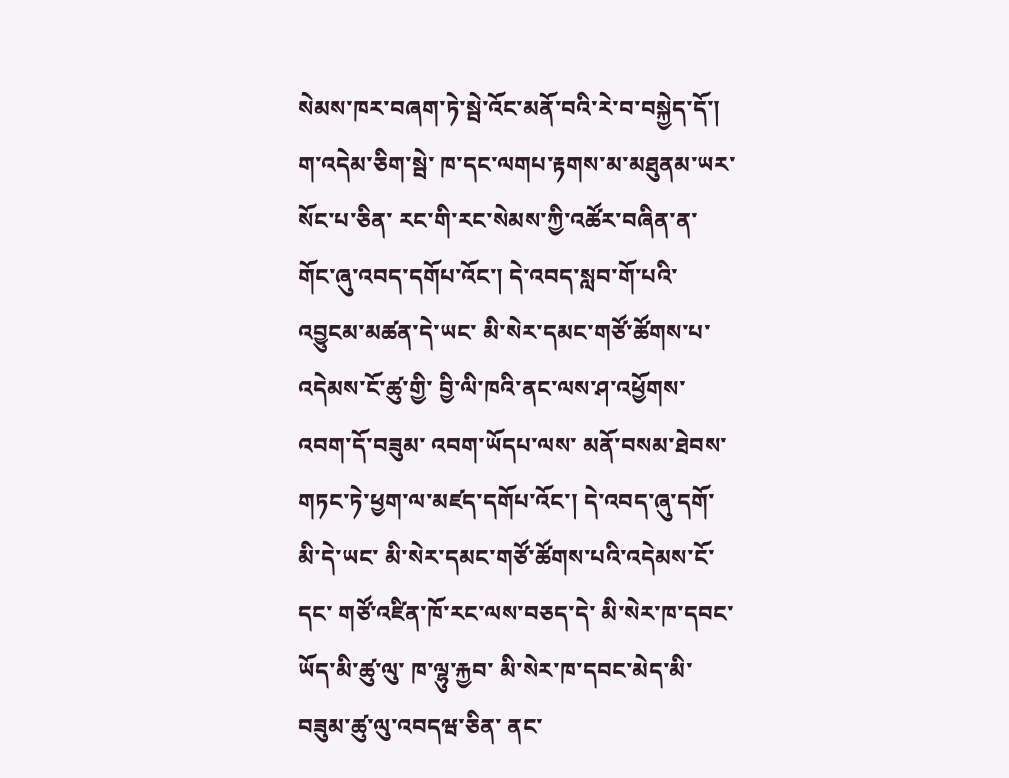སེམས་ཁར་བཞག་ཏེ་སྦེ་འོང་མནོ་བའི་རེ་བ་བསྐྱེད་དོ་། ག་འདེམ་ཅིག་སྦེ་ ཁ་དང་ལགཔ་རྟགས་མ་མཐུནམ་ཡར་སོང་པ་ཅིན་ རང་གི་རང་སེམས་ཀྱི་འཚོར་བཞིན་ན་ གོང་ཞུ་འབད་དགོཔ་འོང་། དེ་འབད་སླབ་གོ་པའི་འབྱུངམ་མཚན་དེ་ཡང་ མི་སེར་དམང་གཙོ་ཚོགས་པ་འདེམས་ངོ་ཚུ་གྱི་ བྱི་ལི་ཁའི་ནང་ལས་ཤ་འཕྱོགས་འབག་དོ་བཟུམ་ འབག་ཡོདཔ་ལས་ མནོ་བསམ་ཐེབས་གཏང་ཏེ་ཕྱག་ལ་མཛད་དགོཔ་འོང་། དེ་འབད་ཞུ་དགོ་མི་དེ་ཡང་ མི་སེར་དམང་གཙོ་ཚོགས་པའི་འདེམས་ངོ་དང་ གཙོ་འཛིན་ཁོ་རང་ལས་བཅད་དེ་ མི་སེར་ཁ་དབང་ཡོད་མི་ཚུ་ལུ་ ཁ་ལྷུ་རྐྱབ་ མི་སེར་ཁ་དབང་མེད་མི་བཟུམ་ཚུ་ལུ་འབདཝ་ཅིན་ ནང་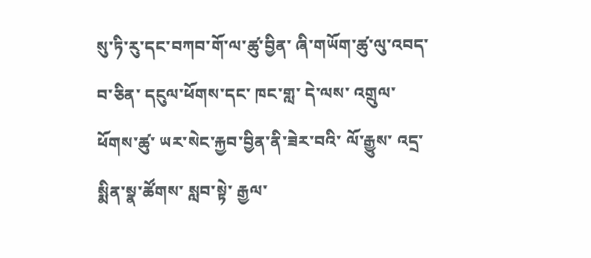སུ་ཏི་རུ་དང་བཀབ་གོ་ལ་ཚུ་བྱིན་ ཞི་གཡོག་ཚུ་ལུ་འབད་བ་ཅིན་ དངུལ་ཕོགས་དང་ ཁང་གླ་ དེ་ལས་ འགྲུལ་ཕོགས་ཚུ་ ཡར་སེང་རྐྱབ་བྱིན་ནི་ཟེར་བའི་ ལོ་རྒྱུས་ འདྲ་སྨིན་སྣ་ཚོགས་ སླབ་སྟེ་ རྒྱལ་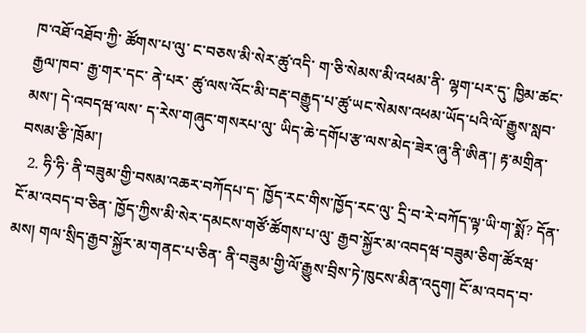ཁ་འཐོ་འཐོབ་ཀྱི་ ཚོགས་པ་ལུ་ ང་བཅས་མི་སེར་ཚུ་འདི་ ག་ཅི་སེམས་མི་འཕམ་ནི་ ལྷག་པར་དུ་ ཁྱིམ་ཚང་ རྒྱལ་ཁབ་ རྒྱ་གར་དང་ ནེ་པར་ ཚུ་ལས་འོང་མི་བརྡ་བརྒྱུད་པ་ཚུ་ཡང་སེམས་འཕམ་ཡོད་པའི་ལོ་རྒྱུས་སླབ་མས་། དེ་འབདཝ་ལས་ ད་རེས་གཞུང་གསརཔ་ལུ་ ཡིད་ཆེ་དགོཔ་རྩ་ལས་མེད་ཟེར་ཞུ་ནི་ཨིན་། རྟ་མགྲིན་བསམ་རྩི་ཁྲོམ་།
  2. ཧི་ཧི་ ནི་བཟུམ་གྱི་བསམ་འཆར་བཀོདཔ་ད་ ཁྱོད་རང་གིས་ཁྱོད་རང་ལུ་ དྲི་བ་རེ་བཀོད་ལྟ་ཡི་ག་སྨོ? དོན་ངོ་མ་འབད་བ་ཅིན་ ཁྱོད་ཀྱིས་མི་སེར་དམངས་གཙོ་ཚོགས་པ་ལུ་ རྒྱབ་སྐྱོར་མ་འབདཝ་བཟུམ་ཅིག་ཚོརཝ་མས། གལ་སྲིད་རྒྱབ་སྐྱོར་མ་གནང་པ་ཅིན་ ནི་བཟུམ་གྱི་ལོ་རྒྱུས་བྲིས་ཏེ་ཁུངས་མིན་འདུག། ངོ་མ་འབད་བ་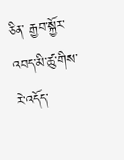ཅིན་ རྒྱབ་སྐྱོར་འབད་མི་ཚུ་གིས་རེ་འདོད་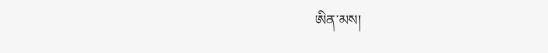ཨིན་མས།